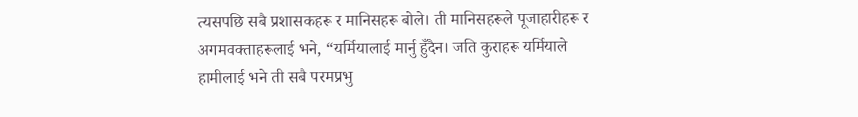त्यसपछि सबै प्रशासकहरू र मानिसहरू बोले। ती मानिसहरूले पूजाहारीहरू र अगमवक्ताहरूलाई भने, “यर्मियालाई मार्नु हुँदैन। जति कुराहरू यर्मियाले हामीलाई भने ती सबै परमप्रभु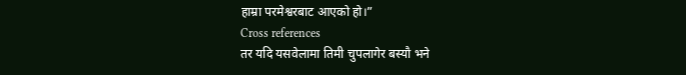हाम्रा परमेश्वरबाट आएको हो।”
Cross references
तर यदि यसवेलामा तिमी चुपलागेर बस्यौ भने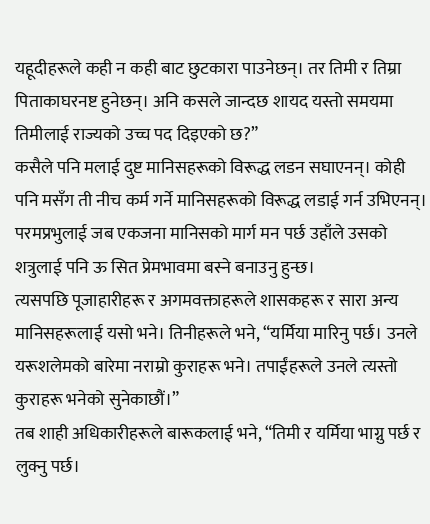यहूदीहरूले कही न कही बाट छुटकारा पाउनेछन्। तर तिमी र तिम्रा पिताकाघरनष्ट हुनेछन्। अनि कसले जान्दछ शायद यस्तो समयमा तिमीलाई राज्यको उच्च पद दिइएको छ?”
कसैले पनि मलाई दुष्ट मानिसहरूको विरूद्ध लडन सघाएनन्। कोही पनि मसँग ती नीच कर्म गर्ने मानिसहरूको विरूद्ध लडाई गर्न उभिएनन्।
परमप्रभुलाई जब एकजना मानिसको मार्ग मन पर्छ उहाँले उसको शत्रुलाई पनि ऊ सित प्रेमभावमा बस्ने बनाउनु हुन्छ।
त्यसपछि पूजाहारीहरू र अगमवक्ताहरूले शासकहरू र सारा अन्य मानिसहरूलाई यसो भने। तिनीहरूले भने, “यर्मिया मारिनु पर्छ। उनले यरूशलेमको बारेमा नराम्रो कुराहरू भने। तपाईंहरूले उनले त्यस्तो कुराहरू भनेको सुनेकाछौं।”
तब शाही अधिकारीहरूले बारूकलाई भने, “तिमी र यर्मिया भाग्नु पर्छ र लुक्नु पर्छ।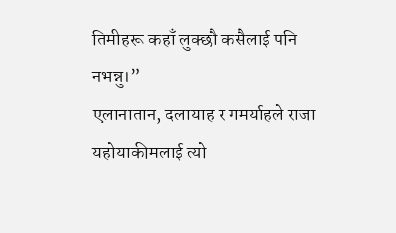तिमीहरू कहाँ लुक्छौ कसैलाई पनि नभन्नु।”
एलानातान, दलायाह र गमर्याहले राजा यहोयाकीमलाई त्यो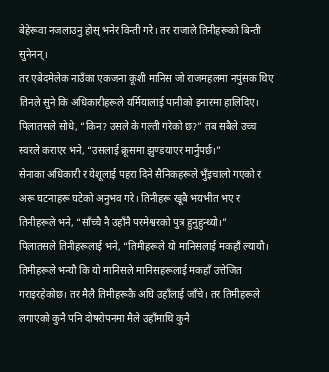बेहेरूवा नजलाउनु होस् भनेर विन्ती गरे। तर राजाले तिनीहरूको बिन्ती सुनेनन्।
तर एबेदमेलेक नाउँका एकजना कूशी मानिस जो राजमहलमा नपुंसक थिए तिनले सुने कि अधिकारीहरूले यर्मियालाई पानीको इनारमा हालिदिए।
पिलातसले सोधे, “किन? उसले के गल्ती गरेको छ?” तब सबैले उच्च स्वरले कराएर भने, “उसलाई क्रूसमा झुण्डयाएर मार्नुपर्छ।”
सेनाका अधिकारी र येशूलाई पहरा दिने सैनिकहरूले भुँइचालो गएको र अरू घटनाहरू घटेको अनुभव गरे। तिनीहरू खूबै भयभीत भए र तिनीहरूले भने, “साँच्चै नै उहाँनै परमेश्वरको पुत्र हुनुहुन्थ्यो।”
पिलातसले तिनीहरूलाई भने, “तिमीहरूले यो मानिसलाई मकहाँ ल्यायौ। तिमीहरूले भन्यौ कि यो मानिसले मानिसहरूलाई मकहाँ उत्तेजित गराइरहेकोछ। तर मैलै तिमीहरूकै अघि उहाँलाई जाँचे। तर तिमीहरूले लगाएको कुनै पनि दोषरोपनमा मैले उहाँमाथि कुनै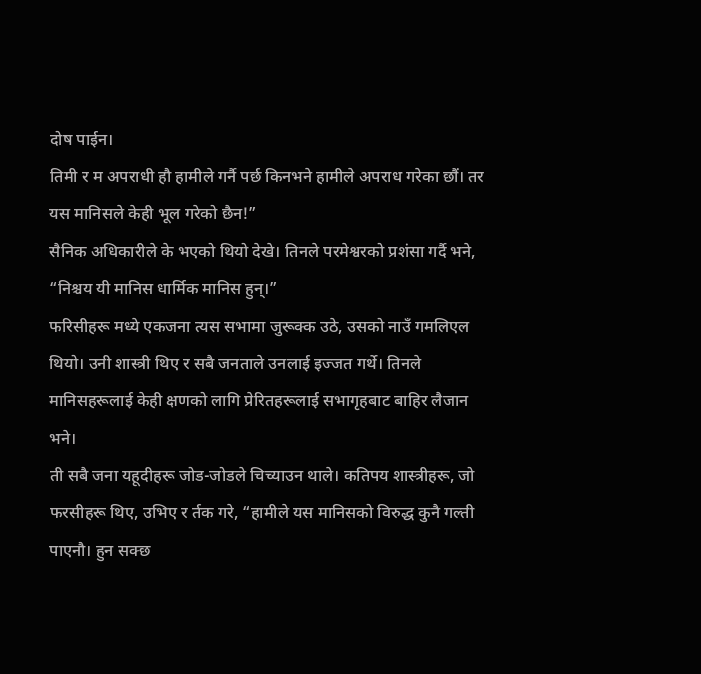दोष पाईन।
तिमी र म अपराधी हौ हामीले गर्नै पर्छ किनभने हामीले अपराध गरेका छौं। तर यस मानिसले केही भूल गरेको छैन!”
सैनिक अधिकारीले के भएको थियो देखे। तिनले परमेश्वरको प्रशंसा गर्दै भने, “निश्चय यी मानिस धार्मिक मानिस हुन्।”
फरिसीहरू मध्ये एकजना त्यस सभामा जुरूक्क उठे, उसको नाउँ गमलिएल थियो। उनी शास्त्री थिए र सबै जनताले उनलाई इज्जत गर्थे। तिनले मानिसहरूलाई केही क्षणको लागि प्रेरितहरूलाई सभागृहबाट बाहिर लैजान भने।
ती सबै जना यहूदीहरू जोड-जोडले चिच्याउन थाले। कतिपय शास्त्रीहरू, जो फरसीहरू थिए, उभिए र र्तक गरे, “हामीले यस मानिसको विरुद्ध कुनै गल्ती पाएनौ। हुन सक्छ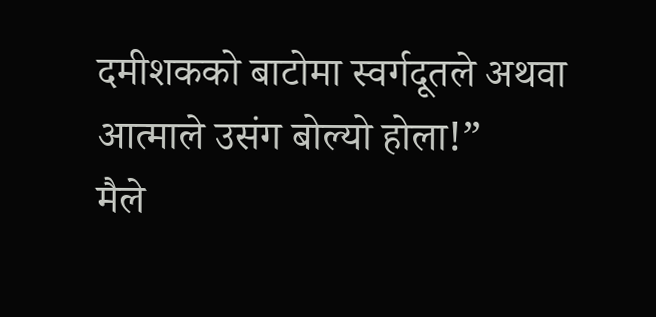दमीशकको बाटोमा स्वर्गदूतले अथवा आत्माले उसंग बोल्यो होला!”
मैले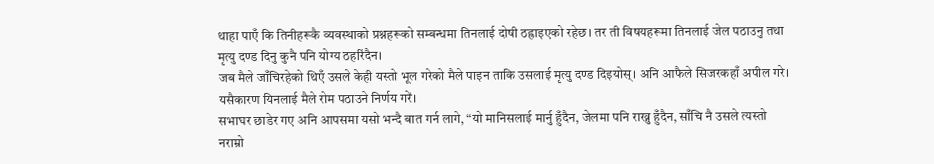थाहा पाएँ कि तिनीहरूकै व्यवस्थाको प्रश्नहरूको सम्बन्धमा तिनलाई दोषी ठह्राइएको रहेछ। तर ती विषयहरूमा तिनलाई जेल पठाउनु तथा मृत्यु दण्ड दिनु कुनै पनि योग्य ठहरिंदैन।
जब मैले जाँचिरहेको थिएँ उसले केही यस्तो भूल गरेको मैले पाइन ताकि उसलाई मृत्यु दण्ड दिइयोस्। अनि आफैले सिजरकहाँ अपील गरे। यसैकारण यिनलाई मैले रोम पठाउने निर्णय गरें।
सभाघर छाडेर गए अनि आपसमा यसो भन्दै बात गर्न लागे, “यो मानिसलाई मार्नु हुँदैन, जेलमा पनि राख्नु हुँदैन, साँचि नै उसले त्यस्तो नराम्रो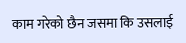काम गरेको छैन जसमा कि उसलाई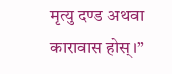मृत्यु दण्ड अथवा कारावास होस्।”